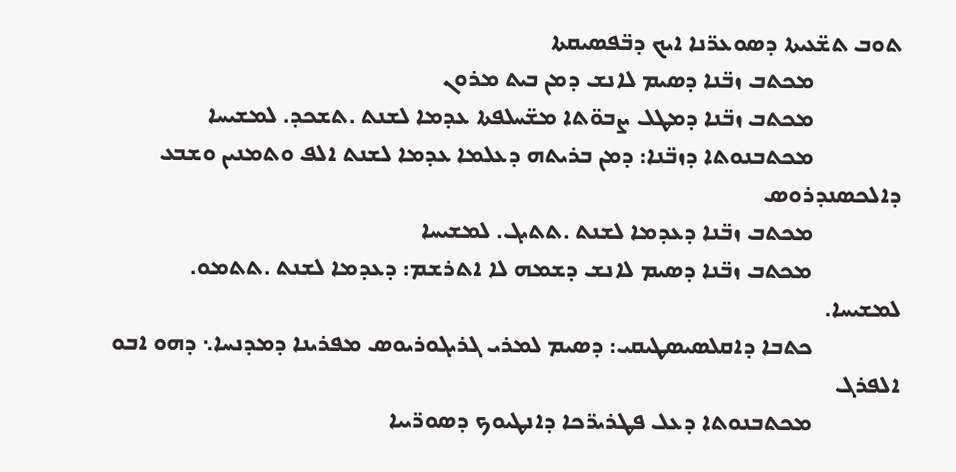ܬܘܒ ܬܫ̈ܥܝܬܐ ܕܣܘܥܪ̈ܢܐ ܐܝܟ ܕܒ̈ܦܣܝܩܬܐ
                ܡܟܬܒ ܙܒ̈ܢܐ ܕܣܝܡ ܠܐܢܫ ܕܡܢ ܒܝܬ ܡܪܘܢ
                ܡܟܬܒ ܙܒ̈ܢܐ ܕܡܛܠ ܨܒܘ̈ܬܐ ܡܫ̈ܚܠܦܬܐ ܥܕܡܐ ܠܫܢܬ .ܬܫܟܕ. ܠܡܫܝܚܐ
                ܡܟܬܒܢܘܬܐ ܕܙܒ̈ܢܐ: ܕܡܢ ܒܪܝܬܗ ܕܥܠܡܐ ܥܕܡܐ ܠܫܢܬ ܐܠܦ ܘܬܡܢܝܢ ܘܫܒܥ ܕܐܠܟܣܢܕܪܘܣ
                ܡܟܬܒ ܙܒ̈ܢܐ ܕܥܕܡܐ ܠܫܢܬ .ܬܬܝܓ. ܠܡܫܝܚܐ
                ܡܟܬܒ ܙܒ̈ܢܐ ܕܣܝܡ ܠܐܢܫ ܕܫܡܗ ܠܐ ܐܬܪܫܡ: ܕܥܕܡܐ ܠܫܢܬ .ܬܬܡܘ. ܠܡܫܝܚܐ.
                ܟܬܒܐ ܕܐܩܠܣܝܣܛܝܩܝ: ܕܣܝܡ ܠܡܪܝ ܓܪܝܓܘܪܝܘܣ ܡܦܪܝܢܐ ܕܡܕܢܚܐ܆ ܕܗܘ ܐܒܘ ܐܠܦܪܓ
                ܡܟܬܒܢܘܬܐ ܕܥܠ ܦܛܪܝܪ̈ܟܐ ܕܐܢܛܝܘܟ ܕܣܘܪ̈ܝܝܐ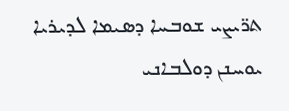ܬܪ̈ܝܨܝ ܫܘܒܚܐ ܕܣܝܡܐ ܠܕܝܪܝܐ ܝܘܚܢܢ ܕܘܠܒܐܢܝ